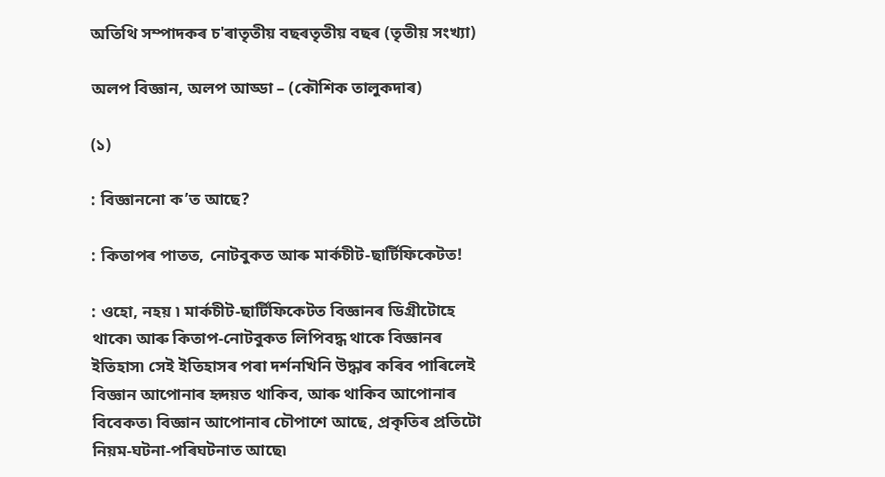অতিথি সম্পাদকৰ চ'ৰাতৃতীয় বছৰতৃতীয় বছৰ (তৃতীয় সংখ্যা)

অলপ বিজ্ঞান, অলপ আড্ডা – (কৌশিক তালুকদাৰ)

(১)

: বিজ্ঞাননো ক’ত আছে?

: কিতাপৰ পাতত, নোটবুকত আৰু মাৰ্কচীট-ছাৰ্টিফিকেটত!

: ওহো, নহয় ৷ মাৰ্কচীট-ছাৰ্টিফিকেটত বিজ্ঞানৰ ডিগ্ৰীটোহে থাকে৷ আৰু কিতাপ-নোটবুকত লিপিবদ্ধ থাকে বিজ্ঞানৰ ইতিহাস৷ সেই ইতিহাসৰ পৰা দৰ্শনখিনি উদ্ধাৰ কৰিব পাৰিলেই বিজ্ঞান আপোনাৰ হৃদয়ত থাকিব, আৰু থাকিব আপোনাৰ বিবেকত৷ বিজ্ঞান আপোনাৰ চৌপাশে আছে, প্ৰকৃতিৰ প্ৰতিটো নিয়ম-ঘটনা-পৰিঘটনাত আছে৷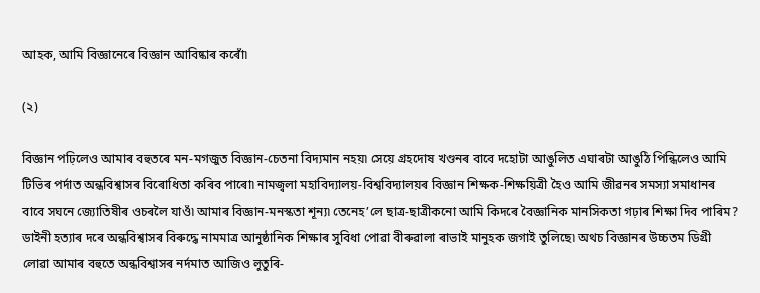আহক, আমি বিজ্ঞানেৰে বিজ্ঞান আবিষ্কাৰ কৰোঁ৷

(২)

বিজ্ঞান পঢ়িলেও আমাৰ বহুতৰে মন-মগজুত বিজ্ঞান-চেতনা বিদ্যমান নহয়৷ সেয়ে গ্ৰহদোষ খণ্ডনৰ বাবে দহোটা আঙুলিত এঘাৰটা আঙুঠি পিন্ধিলেও আমি টিভিৰ পৰ্দাত অন্ধবিশ্বাসৰ বিৰোধিতা কৰিব পাৰো৷ নামজ্বলা মহাবিদ্যালয়-বিশ্ববিদ্যালয়ৰ বিজ্ঞান শিক্ষক-শিক্ষয়িত্ৰী হৈও আমি জীৱনৰ সমস্যা সমাধানৰ বাবে সঘনে জ্যোতিষীৰ ওচৰলৈ যাওঁ৷ আমাৰ বিজ্ঞান-মনস্কতা শূন্য৷ তেনেহ’লে ছাত্ৰ-ছাত্ৰীকনো আমি কিদৰে বৈজ্ঞানিক মানসিকতা গঢ়াৰ শিক্ষা দিব পাৰিম? ডাইনী হত্যাৰ দৰে অন্ধবিশ্বাসৰ বিৰুদ্ধে নামমাত্ৰ আনুষ্ঠানিক শিক্ষাৰ সুবিধা পোৱা বীৰুৱালা ৰাভাই মানুহক জগাই তুলিছে৷ অথচ বিজ্ঞানৰ উচ্চতম ডিগ্ৰী লোৱা আমাৰ বহুতে অন্ধবিশ্বাসৰ নৰ্দমাত আজিও লুতুৰি-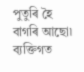পুতুৰি হৈ বাগৰি আছো৷ ব্যক্তিগত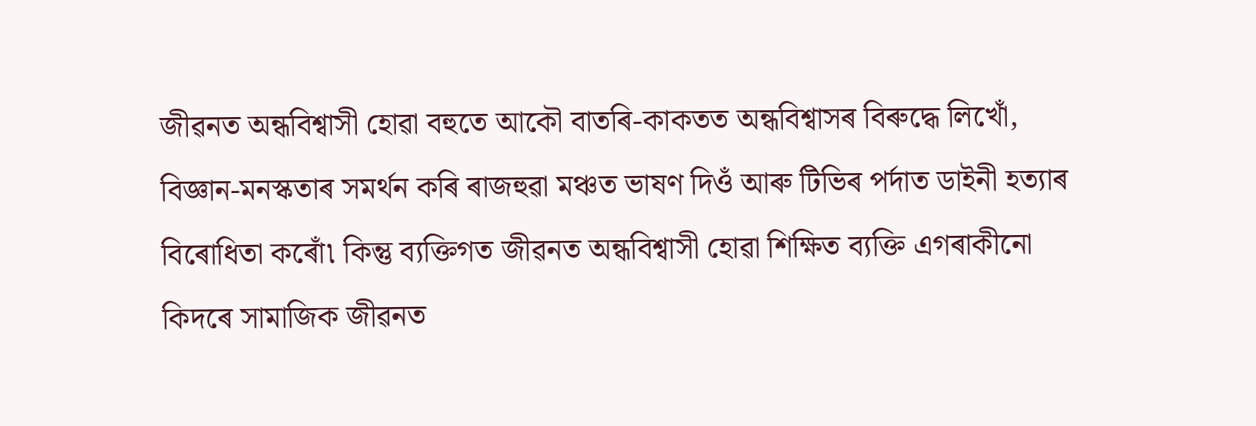জীৱনত অন্ধবিশ্বাসী হোৱা বহুতে আকৌ বাতৰি-কাকতত অন্ধবিশ্বাসৰ বিৰুদ্ধে লিখোঁ, বিজ্ঞান-মনস্কতাৰ সমৰ্থন কৰি ৰাজহুৱা মঞ্চত ভাষণ দিওঁ আৰু টিভিৰ পৰ্দাত ডাইনী হত্যাৰ বিৰোধিতা কৰোঁ৷ কিন্তু ব্যক্তিগত জীৱনত অন্ধবিশ্বাসী হোৱা শিক্ষিত ব্যক্তি এগৰাকীনো কিদৰে সামাজিক জীৱনত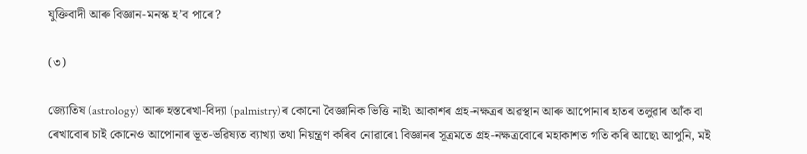যুক্তিবাদী আৰু বিজ্ঞান-মনস্ক হ’ব পাৰে?

(৩)

জ্যোতিষ (astrology) আৰু হস্তৰেখা-বিদ্যা (palmistry)ৰ কোনো বৈজ্ঞানিক ভিত্তি নাই৷ আকাশৰ গ্ৰহ-নক্ষত্ৰৰ অৱস্থান আৰু আপোনাৰ হাতৰ তলুৱাৰ আঁক বা ৰেখাবোৰ চাই কোনেও আপোনাৰ ভূত-ভৱিষ্যত ব্যাখ্যা তথা নিয়ন্ত্ৰণ কৰিব নোৱাৰে৷ বিজ্ঞানৰ সূত্ৰমতে গ্ৰহ-নক্ষত্ৰবোৰে মহাকাশত গতি কৰি আছে৷ আপুনি, মই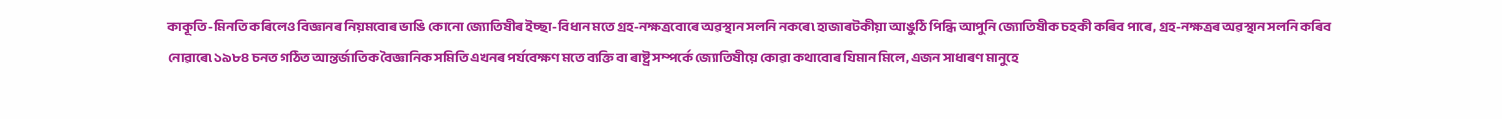কাকূতি-মিনতি কৰিলেও বিজ্ঞানৰ নিয়মবোৰ ভাঙি কোনো জ্যোতিষীৰ ইচ্ছা-বিধান মতে গ্ৰহ-নক্ষত্ৰবোৰে অৱস্থান সলনি নকৰে৷ হাজাৰটকীয়া আঙুঠি পিন্ধি আপুনি জ্যোতিষীক চহকী কৰিব পাৰে, গ্ৰহ-নক্ষত্ৰৰ অৱস্থান সলনি কৰিব নোৱাৰে৷ ১৯৮৪ চনত গঠিত আন্তৰ্জাতিক বৈজ্ঞানিক সমিতি এখনৰ পৰ্যবেক্ষণ মতে ব্যক্তি বা ৰাষ্ট্ৰ সম্পৰ্কে জ্যোতিষীয়ে কোৱা কথাবোৰ যিমান মিলে, এজন সাধাৰণ মানুহে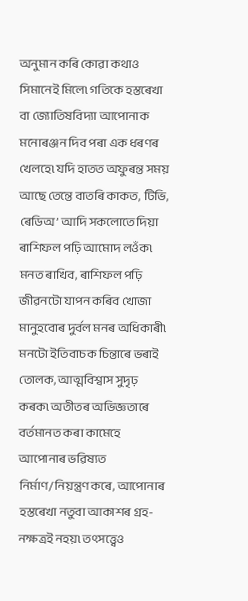অনুমান কৰি কোৱা কথাও সিমানেই মিলে৷ গতিকে হস্তৰেখা বা জ্যোতিষবিদ্যা আপোনাক মনোৰঞ্জন দিব পৰা এক ধৰণৰ খেলহে৷ যদি হাতত অফুৰন্ত সময় আছে তেন্তে বাতৰি কাকত, টিভি, ৰেডিঅ’ আদি সকলোতে দিয়া ৰাশিফল পঢ়ি আমোদ লওঁক৷ মনত ৰাখিব, ৰাশিফল পঢ়ি জীৱনটো যাপন কৰিব খোজা মানুহবোৰ দুৰ্বল মনৰ অধিকাৰী৷ মনটো ইতিবাচক চিন্তাৰে ভৰাই তোলক, আত্মবিশ্বাস সুদৃঢ় কৰক৷ অতীতৰ অভিজ্ঞতাৰে বৰ্তমানত কৰা কামেহে আপোনাৰ ভৱিষ্যত নিৰ্মাণ/নিয়ন্ত্ৰণ কৰে, আপোনাৰ হস্তৰেখা নতুবা আকাশৰ গ্ৰহ-নক্ষত্ৰই নহয়৷ তৎসত্ত্বেও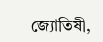জ্যোতিষী,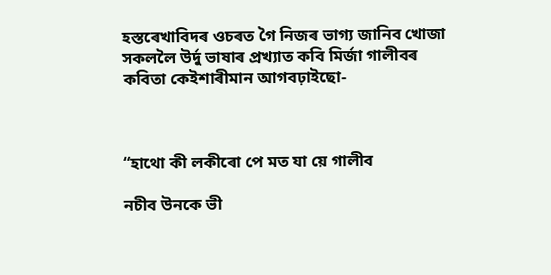হস্তৰেখাবিদৰ ওচৰত গৈ নিজৰ ভাগ্য জানিব খোজা সকললৈ উৰ্দু ভাষাৰ প্ৰখ্যাত কবি মিৰ্জা গালীবৰ কবিতা কেইশাৰীমান আগবঢ়াইছো-



“হাথো কী লকীৰো পে মত যা য়ে গালীব

নচীব উনকে ভী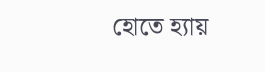হোতে হ্যায়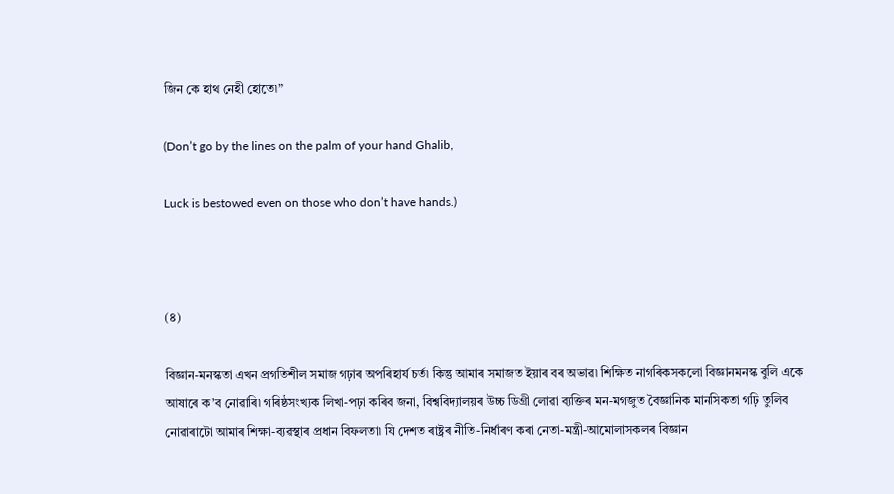জিন কে হাথ নেহী হোতে৷”

(Don’t go by the lines on the palm of your hand Ghalib,

Luck is bestowed even on those who don’t have hands.)



(৪)

বিজ্ঞান-মনস্কতা এখন প্ৰগতিশীল সমাজ গঢ়াৰ অপৰিহাৰ্য চৰ্ত৷ কিন্তু আমাৰ সমাজত ইয়াৰ বৰ অভাৱ৷ শিক্ষিত নাগৰিকসকলো বিজ্ঞানমনস্ক বুলি একে আষাৰে ক’ব নোৱাৰি৷ গৰিষ্ঠসংখ্যক লিখা-পঢ়া কৰিব জনা, বিশ্ববিদ্যালয়ৰ উচ্চ ডিগ্ৰী লোৱা ব্যক্তিৰ মন-মগজুত বৈজ্ঞানিক মানসিকতা গঢ়ি তুলিব নোৱাৰাটো আমাৰ শিক্ষা-ব্যৱস্থাৰ প্ৰধান বিফলতা৷ যি দেশত ৰাষ্ট্ৰৰ নীতি-নিৰ্ধাৰণ কৰা নেতা-মন্ত্ৰী-আমোলাসকলৰ বিজ্ঞান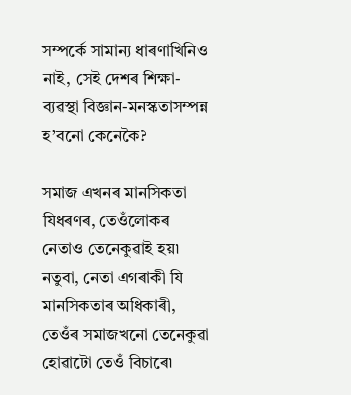সম্পৰ্কে সামান্য ধাৰণাখিনিও নাই, সেই দেশৰ শিক্ষা-ব্যৱস্থা বিজ্ঞান-মনস্কতাসম্পন্ন হ’বনো কেনেকৈ?

সমাজ এখনৰ মানসিকতা যিধৰণৰ, তেওঁলোকৰ নেতাও তেনেকুৱাই হয়৷ নতুবা, নেতা এগৰাকী যি মানসিকতাৰ অধিকাৰী, তেওঁৰ সমাজখনো তেনেকুৱা হোৱাটো তেওঁ বিচাৰে৷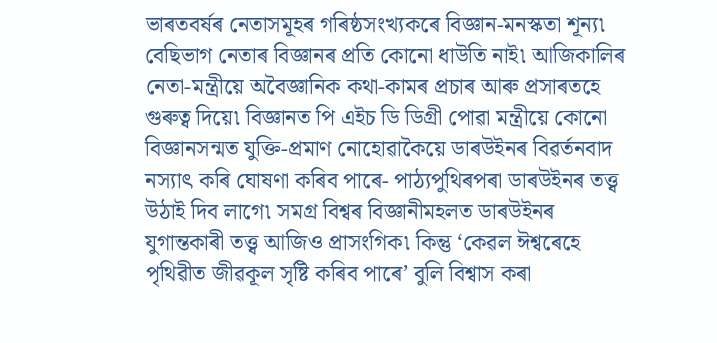ভাৰতবৰ্ষৰ নেতাসমূহৰ গৰিষ্ঠসংখ্যকৰে বিজ্ঞান-মনস্কতা শূন্য৷ বেছিভাগ নেতাৰ বিজ্ঞানৰ প্ৰতি কোনো ধাউতি নাই৷ আজিকালিৰ নেতা-মন্ত্ৰীয়ে অবৈজ্ঞানিক কথা-কামৰ প্ৰচাৰ আৰু প্ৰসাৰতহে গুৰুত্ব দিয়ে৷ বিজ্ঞানত পি এইচ ডি ডিগ্ৰী পোৱা মন্ত্ৰীয়ে কোনো বিজ্ঞানসন্মত যুক্তি-প্ৰমাণ নোহোৱাকৈয়ে ডাৰউইনৰ বিৱৰ্তনবাদ নস্যাৎ কৰি ঘোষণা কৰিব পাৰে- পাঠ্যপুথিৰপৰা ডাৰউইনৰ তত্ত্ব উঠাই দিব লাগে৷ সমগ্ৰ বিশ্বৰ বিজ্ঞানীমহলত ডাৰউইনৰ যুগান্তকাৰী তত্ত্ব আজিও প্ৰাসংগিক৷ কিন্তু ‘কেৱল ঈশ্বৰেহে পৃথিৱীত জীৱকূল সৃষ্টি কৰিব পাৰে’ বুলি বিশ্বাস কৰা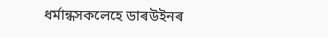ধৰ্মান্ধসকলেহে ডাৰউইনৰ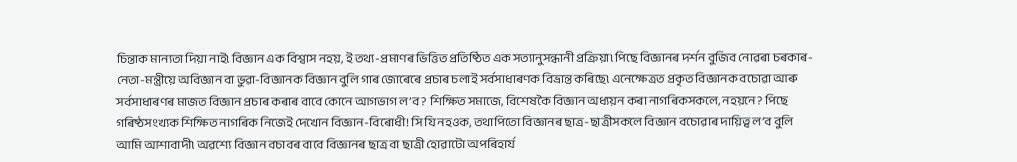চিন্তাক মান্যতা দিয়া নাই৷ বিজ্ঞান এক বিশ্বাস নহয়, ই তথ্য-প্ৰমাণৰ ভিত্তিত প্ৰতিষ্ঠিত এক সত্যানুসন্ধানী প্ৰক্ৰিয়া৷ পিছে বিজ্ঞানৰ দৰ্শন বুজিব নোৱৰা চৰকাৰ-নেতা-মন্ত্ৰীয়ে অবিজ্ঞান বা ভুৱা-বিজ্ঞানক বিজ্ঞান বুলি গাৰ জোৰেৰে প্ৰচাৰ চলাই সৰ্বসাধাৰণক বিভ্ৰান্ত কৰিছে৷ এনেক্ষেত্ৰত প্ৰকৃত বিজ্ঞানক বচোৱা আৰু সৰ্বসাধাৰণৰ মাজত বিজ্ঞান প্ৰচাৰ কৰাৰ বাবে কোনে আগভাগ ল’ব? শিক্ষিত সমাজে, বিশেষকৈ বিজ্ঞান অধ্যয়ন কৰা নাগৰিকসকলে, নহয়নে? পিছে গৰিষ্ঠসংখ্যক শিক্ষিত নাগৰিক নিজেই দেখোন বিজ্ঞান-বিৰোধী! সি যি নহওক, তথাপিতো বিজ্ঞানৰ ছাত্ৰ-ছাত্ৰীসকলে বিজ্ঞান বচোৱাৰ দায়িত্ব ল’ব বুলি আমি আশাবাদী৷ অৱশ্যে বিজ্ঞান বচাবৰ বাবে বিজ্ঞানৰ ছাত্ৰ বা ছাত্ৰী হোৱাটো অপৰিহাৰ্য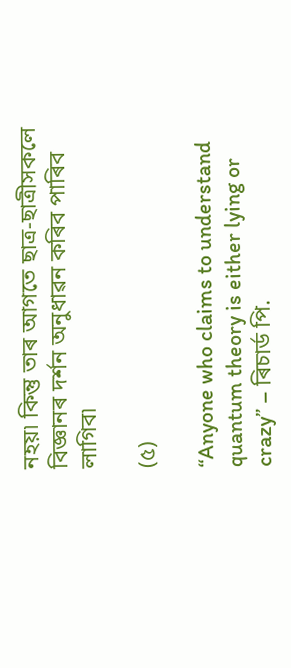নহয়৷ কিন্তু তাৰ আগতে ছাত্ৰ-ছাত্ৰীসকলে বিজ্ঞানৰ দৰ্শন অনুধাৱন কৰিব পাৰিব লাগিব৷

(৫)

“Anyone who claims to understand quantum theory is either lying or crazy” – ৰিচাৰ্ড পি.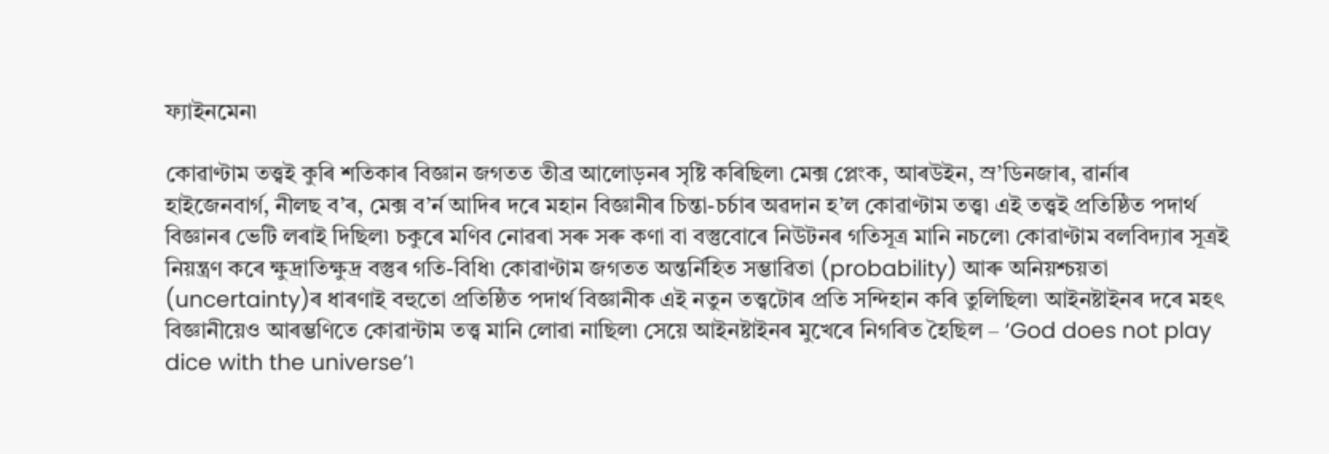ফ্যাইনমেন৷

কোৱাণ্টাম তত্ত্বই কুৰি শতিকাৰ বিজ্ঞান জগতত তীব্ৰ আলোড়নৰ সৃষ্টি কৰিছিল৷ মেক্স প্লেংক, আৰউইন, স্ৰ’ডিনজাৰ, ৱাৰ্নাৰ হাইজেনবাৰ্গ, নীলছ ব’ৰ, মেক্স ব’ৰ্ন আদিৰ দৰে মহান বিজ্ঞানীৰ চিন্তা-চৰ্চাৰ অৱদান হ’ল কোৱাণ্টাম তত্ত্ব৷ এই তত্ত্বই প্ৰতিষ্ঠিত পদাৰ্থ বিজ্ঞানৰ ভেটি লৰাই দিছিল৷ চকুৰে মণিব নোৱৰা সৰু সৰু কণা বা বস্তুবোৰে নিউটনৰ গতিসূত্ৰ মানি নচলে৷ কোৱাণ্টাম বলবিদ্যাৰ সূত্ৰই নিয়ন্ত্ৰণ কৰে ক্ষুদ্ৰাতিক্ষুদ্ৰ বস্তুৰ গতি-বিধি৷ কোৱাণ্টাম জগতত অন্তৰ্নিহিত সম্ভাৱিতা (probability) আৰু অনিয়শ্চয়তা (uncertainty)ৰ ধাৰণাই বহুতো প্ৰতিষ্ঠিত পদাৰ্থ বিজ্ঞানীক এই নতুন তত্ত্বটোৰ প্ৰতি সন্দিহান কৰি তুলিছিল৷ আইনষ্টাইনৰ দৰে মহৎ বিজ্ঞানীয়েও আৰম্ভণিতে কোৱান্টাম তত্ত্ব মানি লোৱা নাছিল৷ সেয়ে আইনষ্টাইনৰ মুখেৰে নিগৰিত হৈছিল – ‘God does not play dice with the universe’৷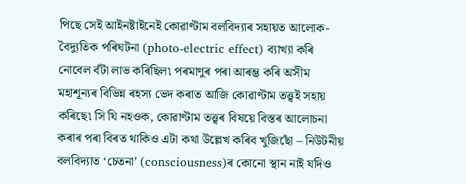পিছে সেই আইনষ্টাইনেই কোৱাণ্টাম বলবিদ্যাৰ সহায়ত আলোক-বৈদ্যুতিক পৰিঘটনা (photo-electric effect) ব্যাখ্যা কৰি নোবেল বঁটা লাভ কৰিছিল৷ পৰমাণুৰ পৰা আৰম্ভ কৰি অসীম মহাশূন্যৰ বিভিন্ন ৰহস্য ভেদ কৰাত আজি কোৱাণ্টাম তত্ত্বই সহায় কৰিছে৷ সি যি নহওক, কোৱাণ্টাম তত্ত্বৰ বিষয়ে বিস্তৰ আলোচনা কৰাৰ পৰা বিৰত থাকিও এটা কথা উল্লেখ কৰিব খুজিছোঁ – নিউটনীয় বলবিদ্যাত ‘চেতনা’ (consciousness)ৰ কোনো স্থান নাই যদিও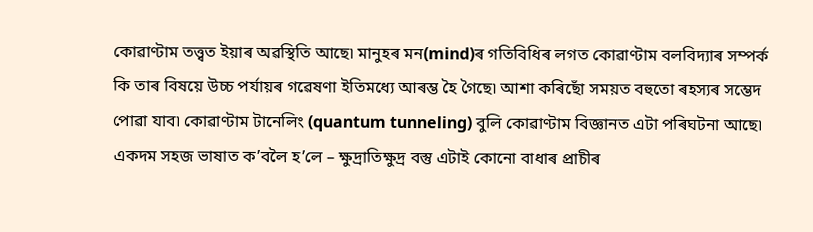কোৱাণ্টাম তত্ত্বত ইয়াৰ অৱস্থিতি আছে৷ মানুহৰ মন(mind)ৰ গতিবিধিৰ লগত কোৱাণ্টাম বলবিদ্যাৰ সম্পৰ্ক কি তাৰ বিষয়ে উচ্চ পৰ্যায়ৰ গৱেষণা ইতিমধ্যে আৰম্ভ হৈ গৈছে৷ আশা কৰিছোঁ সময়ত বহুতো ৰহস্যৰ সম্ভেদ পোৱা যাব৷ কোৱাণ্টাম টানেলিং (quantum tunneling) বুলি কোৱাণ্টাম বিজ্ঞানত এটা পৰিঘটনা আছে৷ একদম সহজ ভাষাত ক’বলৈ হ’লে – ক্ষুদ্ৰাতিক্ষুদ্ৰ বস্তু এটাই কোনো বাধাৰ প্ৰাচীৰ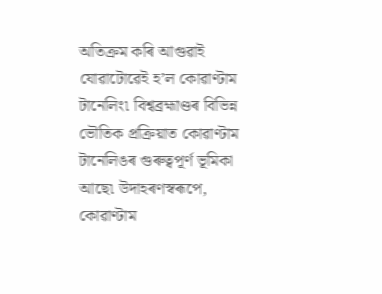অতিক্ৰম কৰি আগুৱাই যোৱাটোৱেই হ’ল কোৱাণ্টাম টানেলিং৷ বিশ্বব্ৰহ্মাণ্ডৰ বিভিন্ন ভৌতিক প্ৰক্ৰিয়াত কোৱাণ্টাম টানেলিঙৰ গুৰুত্বপূৰ্ণ ভূমিকা আছে৷ উদাহৰণস্বৰূপে, কোৱাণ্টাম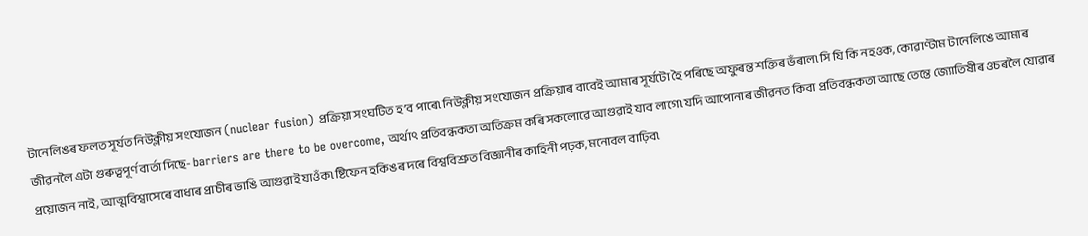টানেলিঙৰ ফলত সূৰ্যত নিউক্লীয় সংযোজন (nuclear fusion) প্ৰক্ৰিয়া সংঘটিত হ’ব পাৰে৷ নিউক্লীয় সংযোজন প্ৰক্ৰিয়াৰ বাবেই আমাৰ সূৰ্যটো হৈ পৰিছে অফুৰন্ত শক্তিৰ ভঁৰাল৷ সি যি কি নহওক, কোৱাণ্টাম টানেলিঙে আমাৰ জীৱনলৈ এটা গুৰুত্বপূৰ্ণ বাৰ্তা দিছে- barriers are there to be overcome, অৰ্থাৎ প্ৰতিবন্ধকতা অতিক্ৰম কৰি সকলোৱে আগুৱাই যাব লাগে৷ যদি আপোনাৰ জীৱনত কিবা প্ৰতিবন্ধকতা আছে তেন্তে জ্যোতিষীৰ ওচৰলৈ যোৱাৰ প্ৰয়োজন নাই, আত্মবিশ্বাসেৰে বাধাৰ প্ৰাচীৰ ভাঙি আগুৱাই যাওঁক৷ ষ্টিফেন হকিঙৰ দৰে বিশ্ববিশ্ৰুত বিজ্ঞানীৰ কাহিনী পঢ়ক, মনোবল বাঢ়িব৷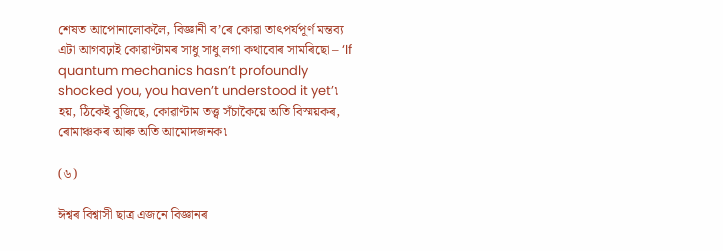শেষত আপোনালোকলৈ, বিজ্ঞানী ব’ৰে কোৱা তাৎপৰ্যপূৰ্ণ মন্তব্য এটা আগবঢ়াই কোৱাণ্টামৰ সাধু সাধু লগা কথাবোৰ সামৰিছো – ‘If quantum mechanics hasn’t profoundly shocked you, you haven’t understood it yet’৷ হয়, ঠিকেই বুজিছে, কোৱাণ্টাম তত্ত্ব সঁচাকৈয়ে অতি বিস্ময়কৰ, ৰোমাঞ্চকৰ আৰু অতি আমোদজনক৷

(৬)

ঈশ্বৰ বিশ্বাসী ছাত্ৰ এজনে বিজ্ঞানৰ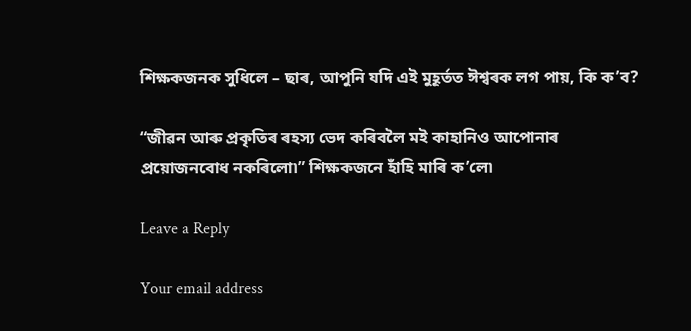শিক্ষকজনক সুধিলে – ছাৰ, আপুনি যদি এই মুহূৰ্তত ঈশ্বৰক লগ পায়, কি ক’ব?

“জীৱন আৰু প্ৰকৃতিৰ ৰহস্য ভেদ কৰিবলৈ মই কাহানিও আপোনাৰ প্ৰয়োজনবোধ নকৰিলো৷” শিক্ষকজনে হাঁহি মাৰি ক’লে৷

Leave a Reply

Your email address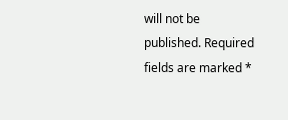will not be published. Required fields are marked *